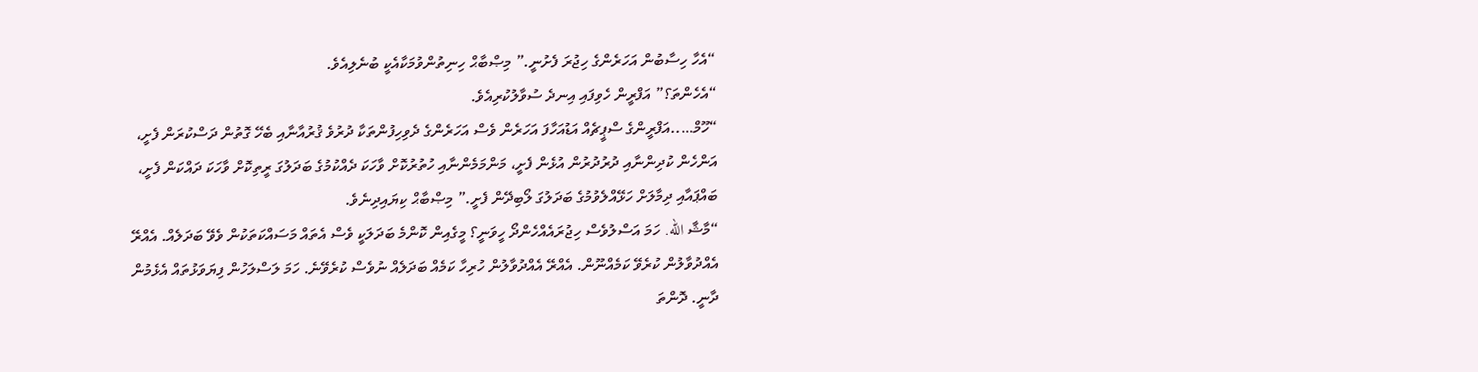“އެހާ ހިސާބުން އަހަރެންގެ ހިޖުރަ ފެށުނީ.” މިޞްބާޙް ހިނިތުންވުމަކާއެކީ ބުނެލިއެވެ.
“އެހެންތަ؟” އަފްރީން ހެވިފައި އިނދެ ސުވާލުކުރިއެވެ.
“ހޫމް…..އަފްރީންގެ ސްޕީޗެއް އަޑުއަހާފަ އަހަރެން ވެސް އަހަރެންގެ ދެވިހިފުންތަކާ ދުރުވެ ޤުރުއާނާއި ބެހޭ ގޮތުން ދަސްކުރަން ފެށީ، އަންހެން ކުދިންނާއި ދުރުދުރުން އުޅެން ފެށީ، މަންމަމެންނާއި ހުތުރުކޮށް ވާހަކަ ދެއްކުމުގެ ބަދަލުގަ ރީތިކޮށް ވާހަކަ ދައްކަން ފެށީ، ބައްޕައާއި ދިމާލަށް ހަޅޭއްލެވުމުގެ ބަދަލުގަ ލޯބިދޭން ފެށީ.” މިޞްބާޙް ކިޔައިދިނެވެ.
“މާޝާ الله. ހަމަ އަސްލުވެސް ހިޖުރައެއްހެންދޯ ހީވަނީ؟ މީގެއިން ކޮންމެ ބަދަލަކީ ވެސް އެތައް މަސައްކަތަކުން ވެވޭ ބަދަލެއް. އެއްރޭ އެއްދުވާލުން ކުރެވޭ ކަމެއްނޫން. އެއްރޭ އެއްދުވާލުން ހުރިހާ ކަމެއް ބަދަލެއް ނުވެސް ކުރެވޭނެ. ހަމަ ލަސްލަހުން ފިޔަވަޅުތައް އެޅެމުން ދާނީ. ދޮންތަ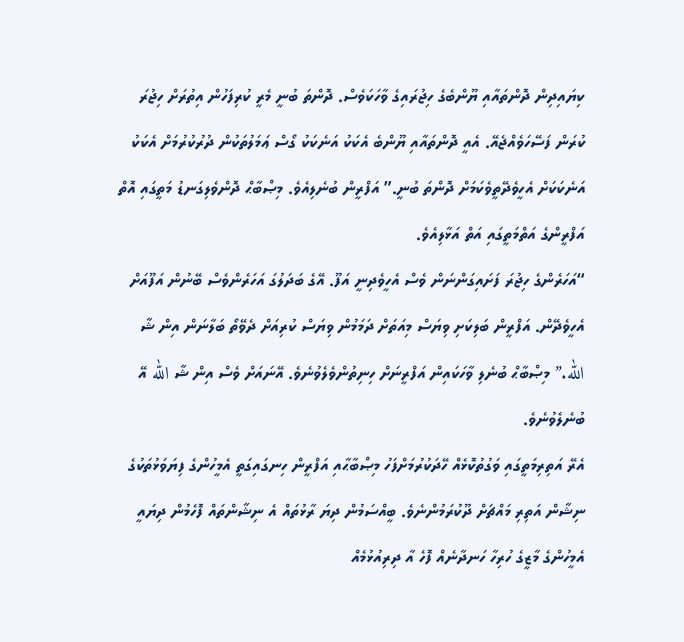ކިޔައިދިން ދޮންތައާއި ޔޫންބެގެ ހިޖުރައިގެ ވާހަކަވެސް. ދޮންތަ ބުނީ މެރީ ކުރިފަހުން އިތުރަށް ހިޖުރަ ކުރަން ފަސޭހަވެއްޖެއޭ. އެއީ ދޮންތައާއި ޔޫންބެ އެކަކު އަނެކަކު ގޯސް ޢަމަލުތަކުން ދުރުކުރުމަށް އެކަކު އަނެކަކަށް އެހީވެދޭތީވެކަމަށް ދޮންތަ ބުނީ.” އަފްރީން ބުނެލިއެވެ. މިޞްބާޙް ދޮންވެލިގަނޑު މަތީގައި އޮތް އަފްރީންގެ އަތްމަތީގައި އަތް އަޅާލިއެވެ.
“އަހަރެންގެ ހިޖުރަ ފަށައިގަންނަން ވެސް އެހީވެދިނީ އަފޫ. އޭގެ ބަދަލުގަ އަހަރެންވެސް ބޭނުން އަފޫއަށް އެހީވެދޭން. އަފްރީން ބަލިކަށި ވިޔަސް މިއަތަށް ދަމަމުން ވިޔަސް ކުރިއަށް ދެވޭތޯ ބަލާނަން އިން ޝާ الله.” މިޞްބާޙް ބުނެލި ވާހަކައިން އަފްރީނަށް ހިނިތުންވެލެވުނެވެ. އޭނައަށް ވެސް އިން ޝާ الله އޭ ބުނެލެވުނެވެ.
އެރޭ އަތިރިމަތީގައި ވަގުތުކޮޅެއް ހޭދަކުރުމަށްފަހު މިޞްބާޙާއި އަފްރީން ހިނގައިގަތީ އެމީހުންގެ ފިޔަވަޅުތަކުގެ ނިޝާން އަތިރި މައްޗަށް ދޫކުރަމުންނެވެ. ބީއްސަމުން ދިޔަ ރާޅުތައް އެ ނިޝާންތައް ފޮހެމުން ދިޔައީ އެމީހުންގެ މާޒީގެ ހުރިހާ ހަނދާނެއް ފޮހެ އާ ދިރިއުޅުމެއް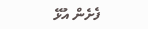ފެށެން އުޅޭ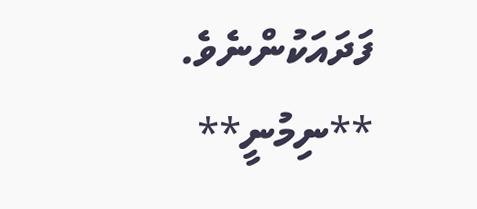ފަދައަކުންނެވެ.
**ނިމުނީ**